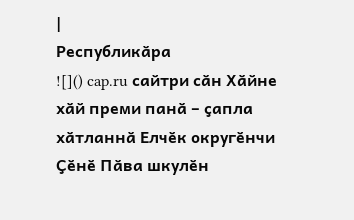|
Республикӑра
![]() cap.ru сайтри сӑн Хӑйне хӑй преми панӑ – ҫапла хӑтланнӑ Елчӗк округӗнчи Ҫӗнӗ Пӑва шкулӗн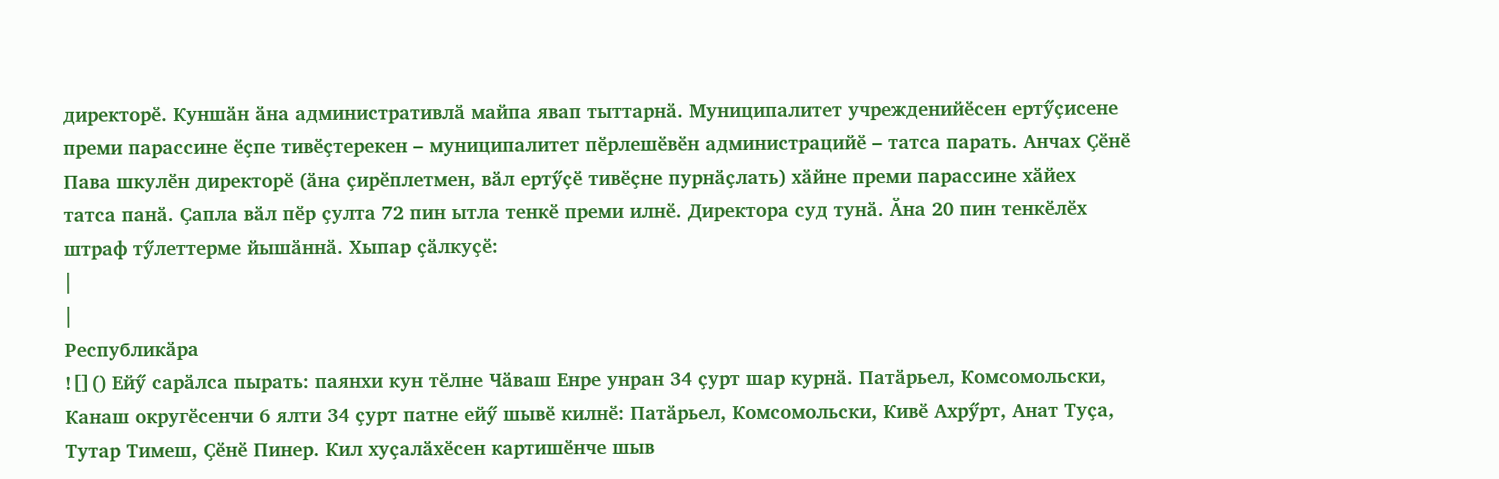директорӗ. Куншӑн ӑна административлӑ майпа явап тыттарнӑ. Муниципалитет учрежденийӗсен ертӳҫисене преми парассине ӗҫпе тивӗҫтерекен – муниципалитет пӗрлешӗвӗн администрацийӗ – татса парать. Анчах Ҫӗнӗ Пава шкулӗн директорӗ (ӑна ҫирӗплетмен, вӑл ертӳҫӗ тивӗҫне пурнӑҫлать) хӑйне преми парассине хӑйех татса панӑ. Ҫапла вӑл пӗр ҫулта 72 пин ытла тенкӗ преми илнӗ. Директора суд тунӑ. Ӑна 20 пин тенкӗлӗх штраф тӳлеттерме йышӑннӑ. Хыпар ҫӑлкуҫӗ:
|
|
Республикӑра
![]() Ейӳ сарӑлса пырать: паянхи кун тӗлне Чӑваш Енре унран 34 ҫурт шар курнӑ. Патӑрьел, Комсомольски, Канаш округӗсенчи 6 ялти 34 ҫурт патне ейӳ шывӗ килнӗ: Патӑрьел, Комсомольски, Кивӗ Ахрӳрт, Анат Туҫа, Тутар Тимеш, Ҫӗнӗ Пинер. Кил хуҫалӑхӗсен картишӗнче шыв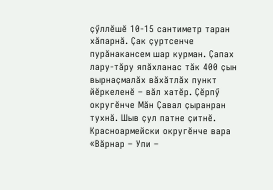ҫӳллӗшӗ 10-15 сантиметр таран хӑпарнӑ. Ҫак ҫуртсенче пурӑнакансем шар курман. Ҫапах лару-тӑру япӑхланас тӑк 400 ҫын вырнаҫмалӑх вӑхӑтлӑх пункт йӗркеленӗ – вӑл хатӗр. Ҫӗрпӳ округӗнче Мӑн Ҫавал ҫыранран тухнӑ. Шыв ҫул патне ҫитнӗ. Красноармейски округӗнче вара «Вӑрнар – Упи –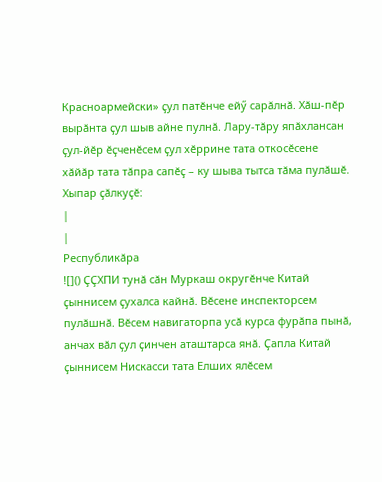Красноармейски» ҫул патӗнче ейӳ сарӑлнӑ. Хӑш-пӗр вырӑнта ҫул шыв айне пулнӑ. Лару-тӑру япӑхлансан ҫул-йӗр ӗҫченӗсем ҫул хӗррине тата откосӗсене хӑйӑр тата тӑпра сапӗҫ – ку шыва тытса тӑма пулӑшӗ. Хыпар ҫӑлкуҫӗ:
|
|
Республикӑра
![]() ҪҪХПИ тунӑ сӑн Муркаш округӗнче Китай ҫыннисем ҫухалса кайнӑ. Вӗсене инспекторсем пулӑшнӑ. Вӗсем навигаторпа усӑ курса фурӑпа пынӑ, анчах вӑл ҫул ҫинчен аташтарса янӑ. Ҫапла Китай ҫыннисем Нискасси тата Елших ялӗсем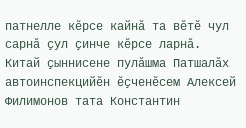патнелле кӗрсе кайнӑ та вӗтӗ чул сарнӑ ҫул ҫинче кӗрсе ларнӑ. Китай ҫыннисене пулӑшма Патшалӑх автоинспекцийӗн ӗҫченӗсем Алексей Филимонов тата Константин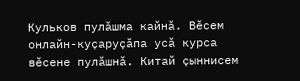Кульков пулӑшма кайнӑ. Вӗсем онлайн-куҫаруҫӑпа усӑ курса вӗсене пулӑшнӑ. Китай ҫыннисем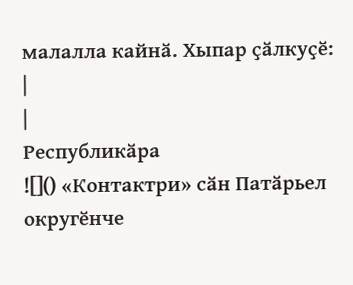малалла кайнӑ. Хыпар ҫӑлкуҫӗ:
|
|
Республикӑра
![]() «Контактри» сӑн Патӑрьел округӗнче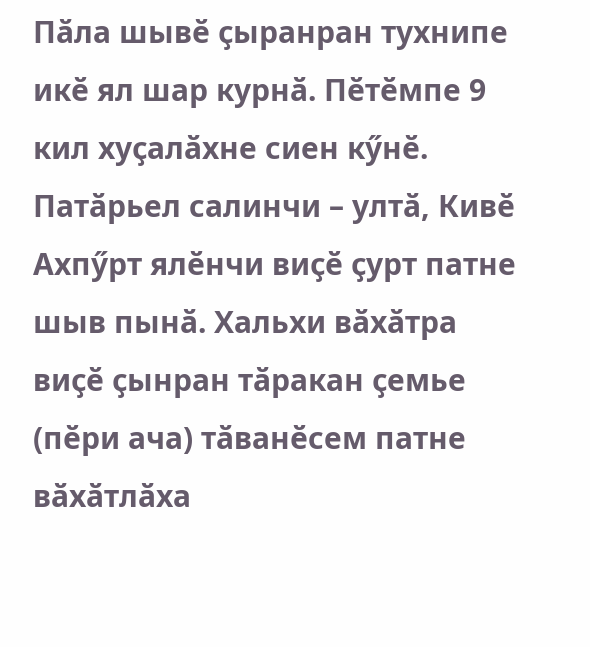Пӑла шывӗ ҫыранран тухнипе икӗ ял шар курнӑ. Пӗтӗмпе 9 кил хуҫалӑхне сиен кӳнӗ. Патӑрьел салинчи – ултӑ, Кивӗ Ахпӳрт ялӗнчи виҫӗ ҫурт патне шыв пынӑ. Хальхи вӑхӑтра виҫӗ ҫынран тӑракан ҫемье (пӗри ача) тӑванӗсем патне вӑхӑтлӑха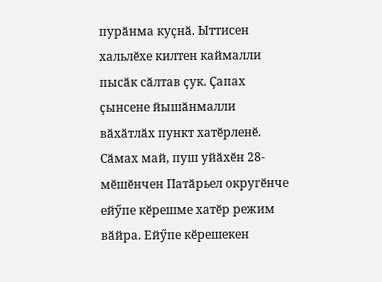пурӑнма куҫнӑ. Ыттисен хальлӗхе килтен каймалли пысӑк сӑлтав ҫук. Ҫапах ҫынсене йышӑнмалли вӑхӑтлӑх пункт хатӗрленӗ. Сӑмах май, пуш уйӑхӗн 28-мӗшӗнчен Патӑрьел округӗнче ейӳпе кӗрешме хатӗр режим вӑйра. Ейӳпе кӗрешекен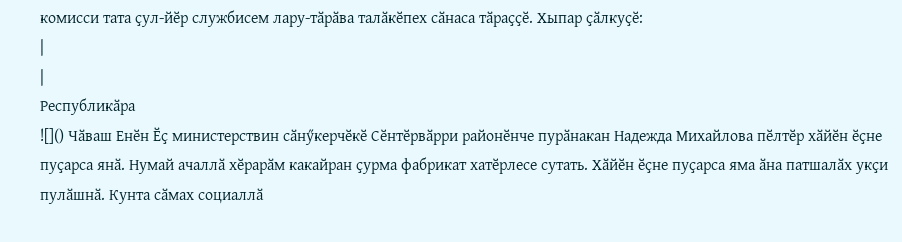комисси тата ҫул-йӗр службисем лару-тӑрӑва талӑкӗпех сӑнаса тӑраҫҫӗ. Хыпар ҫӑлкуҫӗ:
|
|
Республикӑра
![]() Чӑваш Енӗн Ӗҫ министерствин сӑнӳкерчӗкӗ Сӗнтӗрвӑрри районӗнче пурӑнакан Надежда Михайлова пӗлтӗр хӑйӗн ӗҫне пуҫарса янӑ. Нумай ачаллӑ хӗрарӑм какайран ҫурма фабрикат хатӗрлесе сутать. Хӑйӗн ӗҫне пуҫарса яма ӑна патшалӑх укҫи пулӑшнӑ. Кунта сӑмах социаллӑ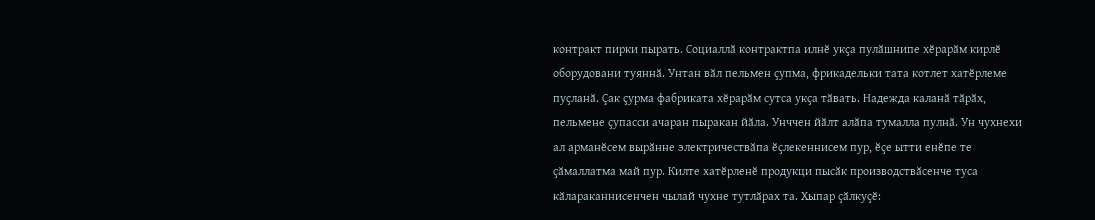контракт пирки пырать. Социаллӑ контрактпа илнӗ укҫа пулӑшнипе хӗрарӑм кирлӗ оборудовани туяннӑ. Унтан вӑл пельмен ҫупма, фрикадельки тата котлет хатӗрлеме пуҫланӑ. Ҫак ҫурма фабриката хӗрарӑм сутса укҫа тӑвать. Надежда каланӑ тӑрӑх, пельмене ҫупасси ачаран пыракан йӑла. Унччен йӑлт алӑпа тумалла пулнӑ. Ун чухнехи ал арманӗсем вырӑнне электричествӑпа ӗҫлекеннисем пур, ӗҫе ытти енӗпе те ҫӑмаллатма май пур. Килте хатӗрленӗ продукци пысӑк производствӑсенче туса кӑлараканнисенчен чылай чухне тутлӑрах та. Хыпар ҫӑлкуҫӗ: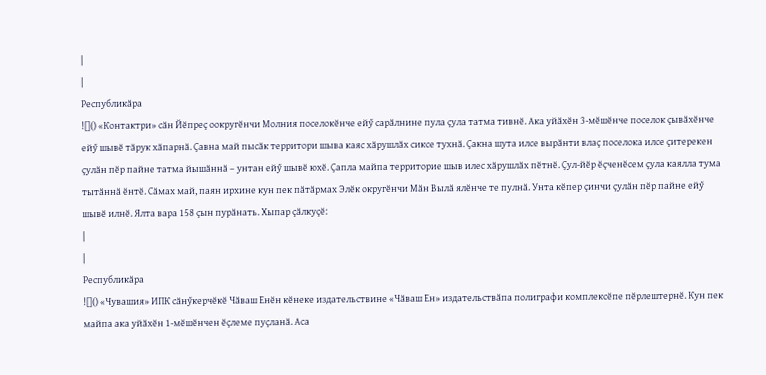|
|
Республикӑра
![]() «Контактри» сӑн Йӗпреҫ оокругӗнчи Молния поселокӗнче ейӳ сарӑлнине пула ҫула татма тивнӗ. Ака уйӑхӗн 3-мӗшӗнче поселок ҫывӑхӗнче ейӳ шывӗ тӑрук хӑпарнӑ. Ҫавна май пысӑк территори шыва каяс хӑрушлӑх сиксе тухнӑ. Ҫакна шута илсе вырӑнти влаҫ поселока илсе ҫитерекен ҫулӑн пӗр пайне татма йышӑннӑ – унтан ейӳ шывӗ юхӗ. Ҫапла майпа территорие шыв илес хӑрушлӑх пӗтнӗ. Ҫул-йӗр ӗҫченӗсем ҫула каялла тума тытӑннӑ ӗнтӗ. Сӑмах май, паян ирхине кун пек пӑтӑрмах Элӗк округӗнчи Мӑн Вылӑ ялӗнче те пулнӑ. Унта кӗпер ҫинчи ҫулӑн пӗр пайне ейӳ шывӗ илнӗ. Ялта вара 158 ҫын пурӑнать. Хыпар ҫӑлкуҫӗ:
|
|
Республикӑра
![]() «Чувашия» ИПК сӑнӳкерчӗкӗ Чӑваш Енӗн кӗнеке издательствине «Чӑваш Ен» издательствӑпа полиграфи комплексӗпе пӗрлештернӗ. Кун пек майпа ака уйӑхӗн 1-мӗшӗнчен ӗҫлеме пуҫланӑ. Аса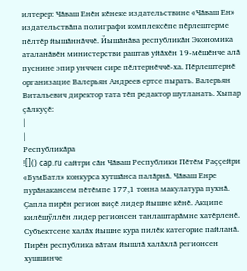илтерер: Чӑваш Енӗн кӗнеке издательствине «Чӑваш Ен» издательствӑпа полиграфи комплексӗпе пӗрлештерме пӗлтӗр йышӑннӑччӗ. Йышӑнӑва республикӑн Экономика аталанӑвӗн министерстви раштав уйӑхӗн 19-мӗшӗнче алӑ пуснине эпир унччен сире пӗлтернӗччӗ-ха. Пӗрлештернӗ организацие Валерьян Андреев ертсе пырать. Валерьян Витальевич директор тата тӗп редактор шутланать. Хыпар ҫӑлкуҫӗ:
|
|
Республикӑра
![]() cap.ru сайтри сӑн Чӑваш Республики Пӗтӗм Раҫҫейри «БумБатл» конкурса хутшӑнса палӑрнӑ. Чӑваш Енре пурӑнакансем пӗтӗмпе 177,1 тонна макулатура пухнӑ. Ҫапла пирӗн регион виҫӗ лидер йышне кӗнӗ. Акципе килӗшӳллӗн лидер регионсен танлаштарӑмне хатӗрленӗ. Субъектсене халӑх йышне кура пилӗк категорие пайланӑ. Пирӗн республика вӑтам йышлӑ халӑхлӑ регионсен хушшинче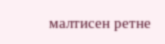малтисен ретне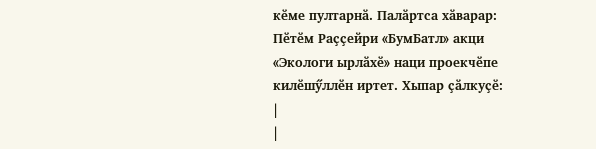кӗме пултарнӑ. Палӑртса хӑварар: Пӗтӗм Раҫҫейри «БумБатл» акци «Экологи ырлӑхӗ» наци проекчӗпе килӗшӳллӗн иртет. Хыпар ҫӑлкуҫӗ:
|
|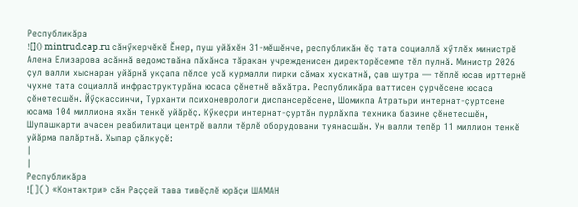Республикӑра
![]() mintrud.cap.ru сӑнӳкерчӗкӗ Ӗнер, пуш уйӑхӗн 31-мӗшӗнче, республикӑн ӗҫ тата социаллӑ хӳтлӗх министрӗ Алена Елизарова асӑннӑ ведомствӑна пӑхӑнса тӑракан учрежденисен директорӗсемпе тӗл пулнӑ. Министр 2026 ҫул валли хыснаран уйӑрнӑ укҫапа пӗлсе усӑ курмалли пирки сӑмах хускатнӑ, ҫав шутра — тӗплӗ юсав ирттернӗ чухне тата социаллӑ инфраструктурӑна юсаса ҫӗнетнӗ вӑхӑтра. Республикӑра ваттисен ҫурчӗсене юсаса ҫӗнетесшӗн. Йӳҫкассинчи, Турханти психоневрологи диспансерӗсене, Шомикпа Атратьри интернат-ҫуртсене юсама 104 миллиона яхӑн тенкӗ уйӑрӗҫ. Кӳкеҫри интернат-ҫуртӑн пурлӑхпа техника базине ҫӗнетесшӗн, Шупашкарти ачасен реабилитаци центрӗ валли тӗрлӗ оборудовани туянасшӑн. Ун валли тепӗр 11 миллион тенкӗ уйӑрма палӑртнӑ. Хыпар ҫӑлкуҫӗ:
|
|
Республикӑра
![]() «Контактри» сӑн Раҫҫей тава тивӗҫлӗ юрӑҫи ШАМАН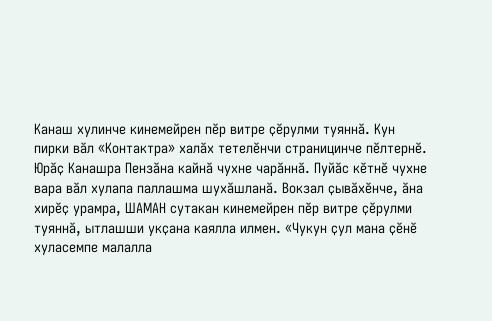Канаш хулинче кинемейрен пӗр витре ҫӗрулми туяннӑ. Кун пирки вӑл «Контактра» халӑх тетелӗнчи страницинче пӗлтернӗ. Юрӑҫ Канашра Пензӑна кайнӑ чухне чарӑннӑ. Пуйӑс кӗтнӗ чухне вара вӑл хулапа паллашма шухӑшланӑ. Вокзал ҫывӑхӗнче, ӑна хирӗҫ урамра, ШАМАН сутакан кинемейрен пӗр витре ҫӗрулми туяннӑ, ытлашши укҫана каялла илмен. «Чукун ҫул мана ҫӗнӗ хуласемпе малалла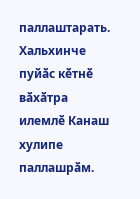паллаштарать. Хальхинче пуйӑс кӗтнӗ вӑхӑтра илемлӗ Канаш хулипе паллашрӑм.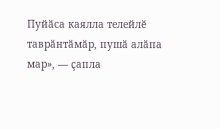Пуйӑса каялла телейлӗ таврӑнтӑмӑр, пушӑ алӑпа мар», — ҫапла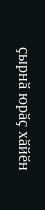ҫырнӑ юрӑҫ хӑйӗн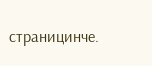страницинче.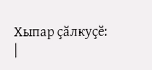Хыпар ҫӑлкуҫӗ:
|